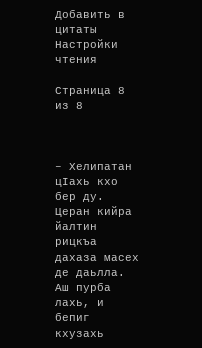Добавить в цитаты Настройки чтения

Страница 8 из 8



– Хелипатан цІахь кхо бер ду. Церан кийра йалтин рицкъа дахаза масех де даьлла. Аш пурба лахь, и бепиг кхузахь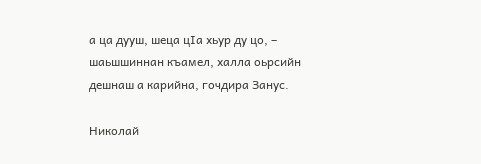а ца дууш, шеца цІа хьур ду цо, – шаьшшиннан къамел, халла оьрсийн дешнаш а карийна, гочдира Занус.

Николай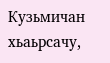Кузьмичан хьаьрсачу,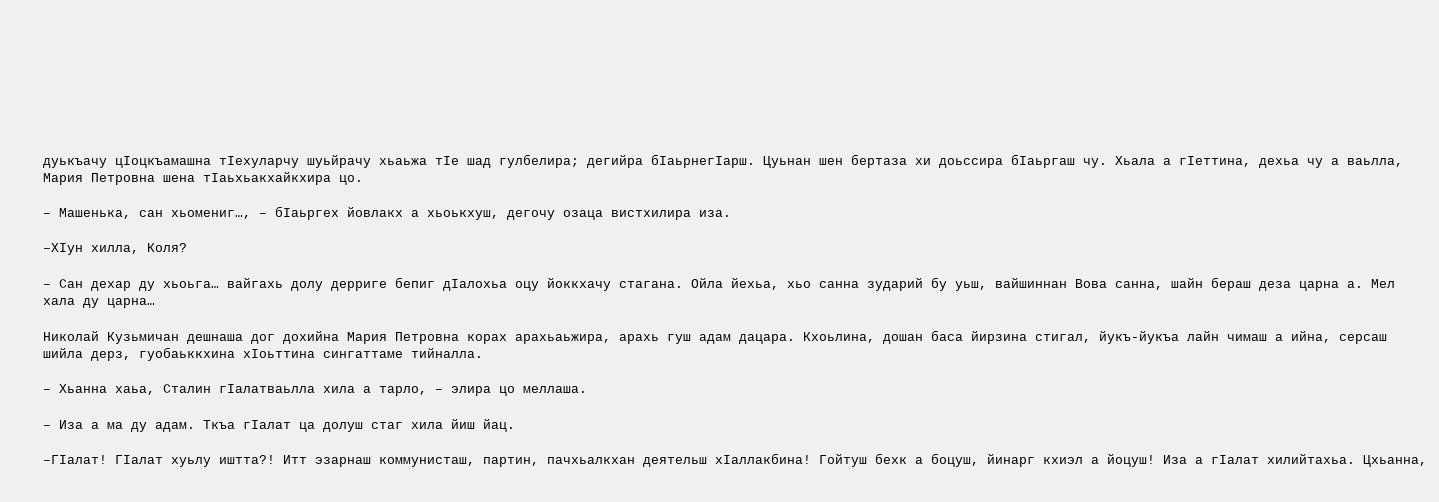дуькъачу цIоцкъамашна тІехуларчу шуьйрачу хьаьжа тІе шад гулбелира; дегийра бІаьрнегІарш. Цуьнан шен бертаза хи доьссира бІаьргаш чу. Хьала а гІеттина, дехьа чу а ваьлла, Мария Петровна шена тІаьхьакхайкхира цо.

– Машенька, сан хьомениг…, – бІaьpгex йовлакх а хьоькхуш, дегочу озаца вистхилира иза.

–ХІун хилла, Коля?

– Сан дехар ду хьоьга… вайгахь долу дерриге бепиг дІалохьа оцу йоккхачу стагана. Ойла йехьа, хьо санна зударий бу уьш, вайшиннан Вова санна, шайн бераш деза царна а. Мел хала ду царна…

Николай Кузьмичан дешнаша дог дохийна Мария Петровна корах арахьаьжира, арахь гуш адам дацара. Кхоьлина, дошан баса йирзина стигал, йукъ-йукъа лайн чимаш а ийна, серсаш шийла дерз, гуобаьккхина хІоьттина сингаттаме тийналла.

– Хьанна хаьа, Сталин гІалатваьлла хила а тарло, – элира цо меллаша.

– Иза а ма ду адам. Ткъа гІалат ца долуш стаг хила йиш йац.

–ГІалат! ГІалат хуьлу иштта?! Итт эзарнаш коммунисташ, партин, пачхьалкхан деятельш хІаллакбина! Гойтуш бехк а боцуш, йинарг кхиэл а йоцуш! Иза а гІалат хилийтахьа. Цхьанна,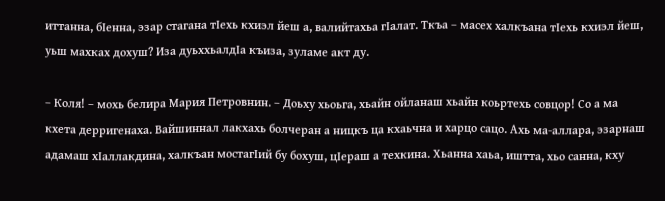иттанна, бІенна, эзар стагана тІехь кхиэл йеш а, валийтахьа гІалат. Ткъа – масех халкъана тІехь кхиэл йеш, уьш махках дохуш? Иза дуьххьалдІа къиза, зуламе акт ду.

– Коля! – мохь белира Мария Петровнин. – Доьху хьоьга, хьайн ойланаш хьайн коьртехь совцор! Со а ма кхета дерригенаха. Вайшиннал лакхахь болчеран а ницкъ ца кхаьчна и харцо сацо. Ахь ма-аллара, эзарнаш адамаш хІаллакдина, халкъан мостагІий бу бохуш, цІераш а техкина. Хьанна хаьа, иштта, хьо санна, кху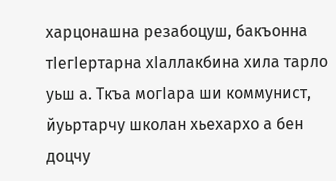харцонашна резабоцуш, бакъонна тІегІертарна хІаллакбина хила тарло уьш а. Ткъа могІара ши коммунист, йуьртарчу школан хьехархо а бен доцчу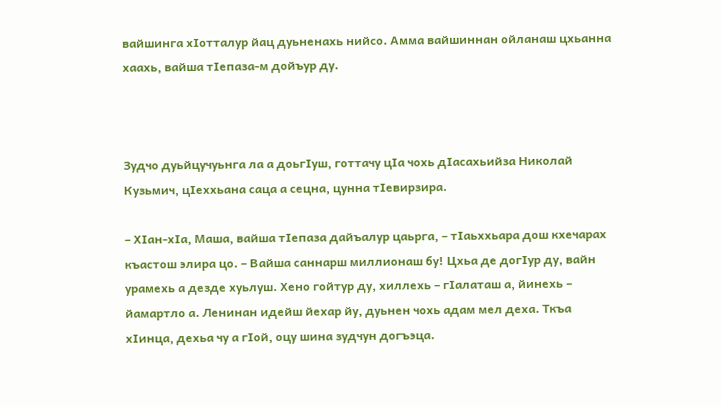вайшинга хІотталур йац дуьненахь нийсо. Амма вайшиннан ойланаш цхьанна хаахь, вайша тІепаза-м дойъур ду.



Зудчо дуьйцучуьнга ла а доьгІуш, готтачу цІа чохь дІасахьийза Николай Кузьмич, цІеххьана сaцa а сецна, цунна тІевирзира.

– ХІан-хІа, Маша, вайша тІепаза дайъалур цаьрга, – тІаьххьара дош кхечарах къастош элира цо. – Вайша саннарш миллионаш бу! Цхьа де догІур ду, вайн урамехь а дезде хуьлуш. Хено гойтур ду, хиллехь – гІалаташ а, йинехь – йамартло а. Ленинан идейш йехар йу, дуьнен чохь адам мел деха. Ткъа хІинца, дехьа чу а гІой, оцу шина зудчун догъэца.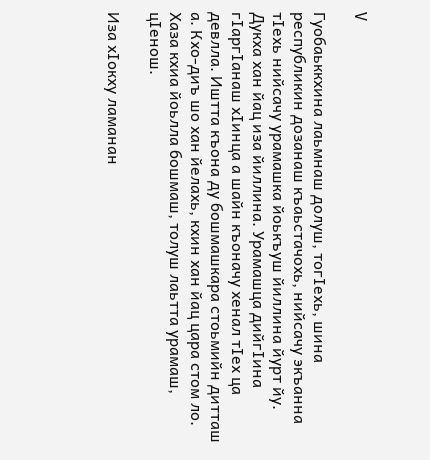V

Гуобаьккхина лаьмнаш долуш, тогІехь, шина республикин дозанаш къаьстачохь, нийсачу экъанна тІехь нийсачу урамашка йоькъуш йиллина йурт йу. Дукха хан йац иза йиллина. Урамашца дийгІина гІаргІанаш хІинца а шайн къоначу хенал тІех ца девлла. Иштта къона ду бошмашкара стоьмийн дитташ а. Кхо-диъ шо хан йелахь, кхин хан йац цара стом ло. Хаза кхиа йоьлла бошмаш, толуш лаьтта урамаш, цІенош.

Иза хІокху ламанан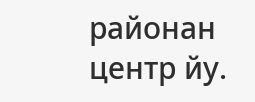районан центр йу.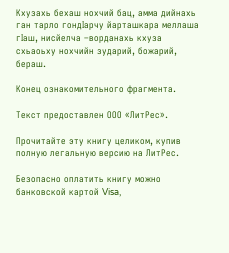Кхузахь бехаш нохчий бац, амма дийнахь ган тарло гондІарчу йарташкара меллаша гІаш, нисйелча –ворданахь кхуза схьаоьху нохчийн зударий, божарий, бераш.

Конец ознакомительного фрагмента.

Текст предоставлен ООО «ЛитРес».

Прочитайте эту книгу целиком, купив полную легальную версию на ЛитРес.

Безопасно оплатить книгу можно банковской картой Visa,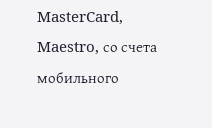MasterCard, Maestro, со счета мобильного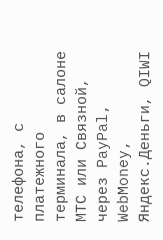телефона, с платежного терминала, в салоне МТС или Связной, через PayPal, WebMoney, Яндекс.Деньги, QIWI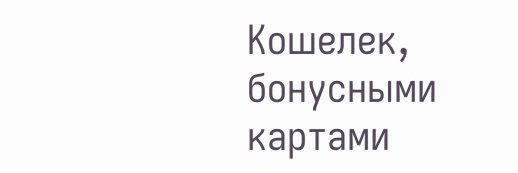Кошелек, бонусными картами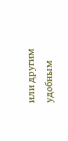или другим удобным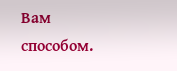Вам способом.